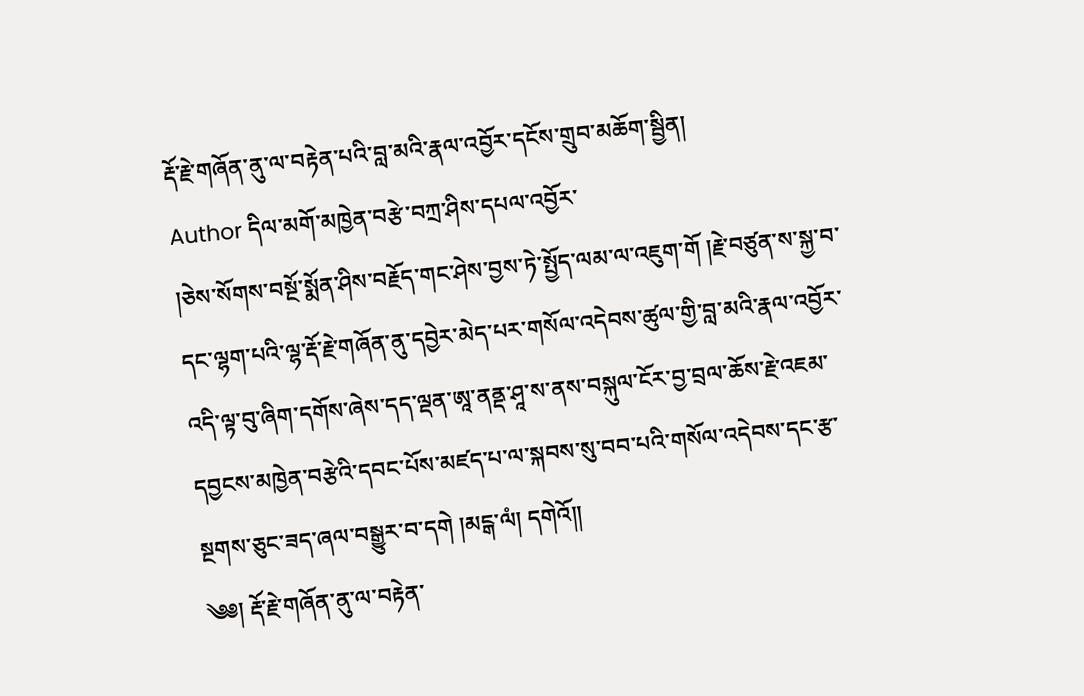རྡོ་རྗེ་གཞོན་ནུ་ལ་བརྟེན་པའི་བླ་མའི་རྣལ་འབྱོར་དངོས་གྲུབ་མཆོག་སྦྱིན།
Author དིལ་མགོ་མཁྱེན་བརྩེ་བཀྲ་ཤིས་དཔལ་འབྱོར་
།ཅེས་སོགས་བསྔོ་སྨོན་ཤིས་བརྗོད་གང་ཤེས་བྱས་ཏེ་སྤྱོད་ལམ་ལ་འཇུག་གོ །རྗེ་བཙུན་ས་སྐྱ་བ་དང་ལྷག་པའི་ལྷ་རྡོ་རྗེ་གཞོན་ནུ་དབྱེར་མེད་པར་གསོལ་འདེབས་ཚུལ་གྱི་བླ་མའི་རྣལ་འབྱོར་འདི་ལྟ་བུ་ཞིག་དགོས་ཞེས་དད་ལྡན་ཨཱ་ནནྡ་ཤཱ་ས་ནས་བསྐུལ་ངོར་བྱ་བྲལ་ཆོས་རྗེ་འཇམ་དབྱངས་མཁྱེན་བརྩེའི་དབང་པོས་མཛད་པ་ལ་སྐབས་སུ་བབ་པའི་གསོལ་འདེབས་དང་རྩ་སྔགས་ཅུང་ཟད་ཞལ་བསྒྱུར་བ་དགེ །མངྒ་ལཾ། དགེའོ།།
༄༅། རྡོ་རྗེ་གཞོན་ནུ་ལ་བརྟེན་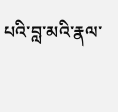པའི་བླ་མའི་རྣལ་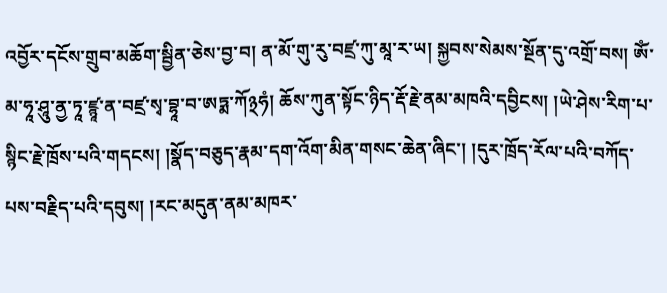འབྱོར་དངོས་གྲུབ་མཆོག་སྦྱིན་ཅེས་བྱ་བ། ན་མོ་གུ་རུ་བཛྲ་ཀུ་མཱ་ར་ཡ། སྐྱབས་སེམས་སྔོན་དུ་འགྲོ་བས། ཨོཾ་མ་ཧཱ་ཤཱུ་ནྱ་ཏཱ་ཛྙཱ་ན་བཛྲ་སྭ་བྷཱ་བ་ཨཏྨ་ཀོ྅ཧཾ། ཆོས་ཀུན་སྟོང་ཉིད་རྡོ་རྗེ་ནམ་མཁའི་དབྱིངས། །ཡེ་ཤེས་རིག་པ་སྙིང་རྗེ་ཁྲོས་པའི་གདངས། །སྣོད་བཅུད་རྣམ་དག་འོག་མིན་གསང་ཆེན་ཞིང་། །དུར་ཁྲོད་རོལ་པའི་བཀོད་པས་བརྗིད་པའི་དབུས། །རང་མདུན་ནམ་མཁར་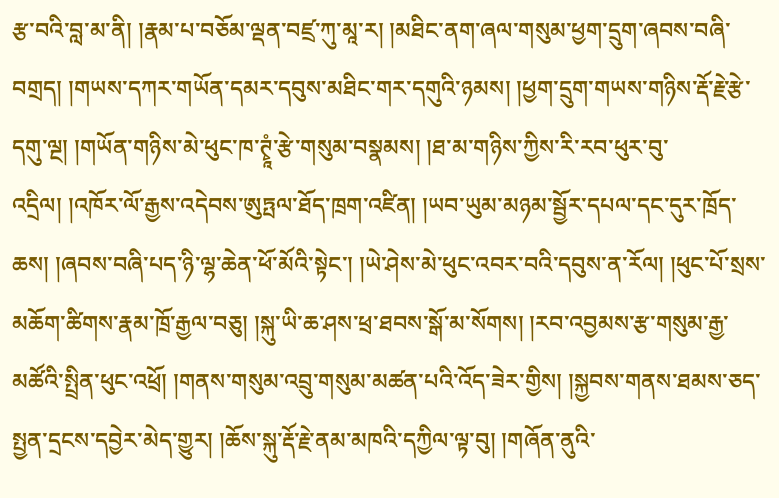རྩ་བའི་བླ་མ་ནི། །རྣམ་པ་བཅོམ་ལྡན་བཛྲ་ཀུ་མཱ་ར། །མཐིང་ནག་ཞལ་གསུམ་ཕྱག་དྲུག་ཞབས་བཞི་བགྲད། །གཡས་དཀར་གཡོན་དམར་དབུས་མཐིང་གར་དགུའི་ཉམས། །ཕྱག་དྲུག་གཡས་གཉིས་རྡོ་རྗེ་རྩེ་དགུ་ལྔ། །གཡོན་གཉིས་མེ་ཕུང་ཁ་ཊྭཱཾ་རྩེ་གསུམ་བསྣམས། །ཐ་མ་གཉིས་ཀྱིས་རི་རབ་ཕུར་བུ་འདྲིལ། །འཁོར་ལོ་རྒྱས་འདེབས་ཨུཏྤལ་ཐོད་ཁྲག་འཛིན། །ཡབ་ཡུམ་མཉམ་སྦྱོར་དཔལ་དང་དུར་ཁྲོད་ཆས། །ཞབས་བཞི་པད་ཉི་ལྷ་ཆེན་ཕོ་མོའི་སྟེང་། །ཡེ་ཤེས་མེ་ཕུང་འབར་བའི་དབུས་ན་རོལ། །ཕུང་པོ་སྲས་མཆོག་ཚིགས་རྣམ་ཁྲོ་རྒྱལ་བཅུ། །སྐུ་ཡི་ཆ་ཤས་ཕྲ་ཐབས་སྒོ་མ་སོགས། །རབ་འབྱམས་རྩ་གསུམ་རྒྱ་མཚོའི་སྤྲིན་ཕུང་འཕྲོ། །གནས་གསུམ་འབྲུ་གསུམ་མཚན་པའི་འོད་ཟེར་གྱིས། །སྐྱབས་གནས་ཐམས་ཅད་སྤྱན་དྲངས་དབྱེར་མེད་གྱུར། །ཆོས་སྐུ་རྡོ་རྗེ་ནམ་མཁའི་དཀྱིལ་ལྟ་བུ། །གཞོན་ནུའི་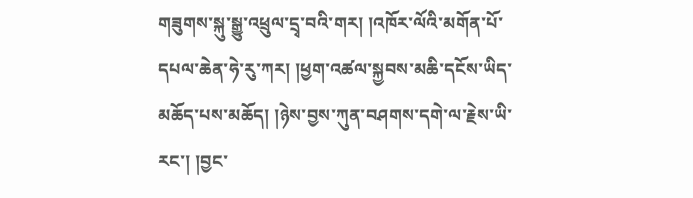གཟུགས་སྐུ་སྒྱུ་འཕྲུལ་དྲྭ་བའི་གར། །འཁོར་ལོའི་མགོན་པོ་དཔལ་ཆེན་ཧེ་རུ་ཀར། །ཕྱག་འཚལ་སྐྱབས་མཆི་དངོས་ཡིད་མཆོད་པས་མཆོད། །ཉེས་བྱས་ཀུན་བཤགས་དགེ་ལ་རྗེས་ཡི་རང་། །བྱང་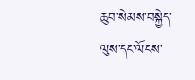ཆུབ་སེམས་བསྐྱེད་ལུས་དང་ལོངས་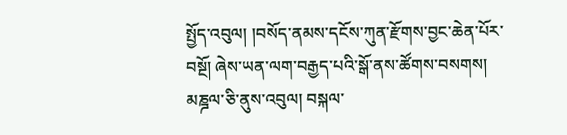སྤྱོད་འབུལ། །བསོད་ནམས་དངོས་ཀུན་རྫོགས་བྱང་ཆེན་པོར་བསྔོ། ཞེས་ཡན་ལག་བརྒྱད་པའི་སྒོ་ནས་ཚོགས་བསགས། མཎྜལ་ཅི་ནུས་འབུལ། བསྐལ་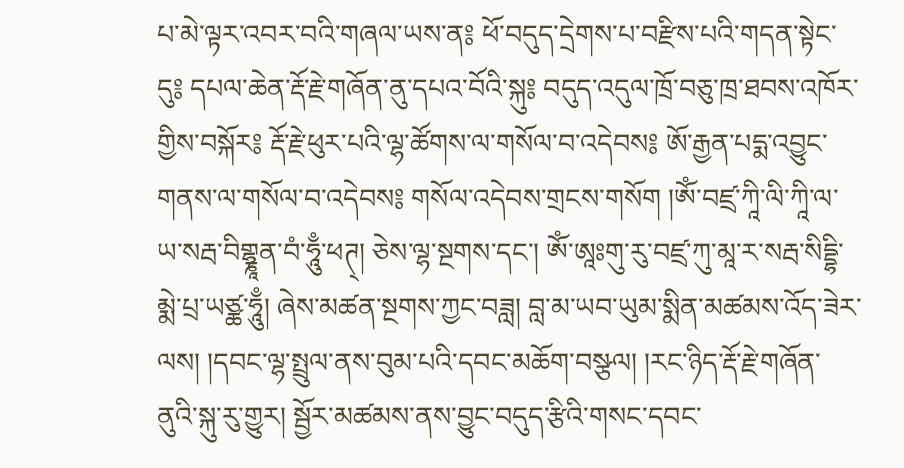པ་མེ་ལྟར་འབར་བའི་གཞལ་ཡས་ན༔ ཕོ་བདུད་དྲེགས་པ་བརྫིས་པའི་གདན་སྟེང་དུ༔ དཔལ་ཆེན་རྡོ་རྗེ་གཞོན་ནུ་དཔའ་བོའི་སྐུ༔ བདུད་འདུལ་ཁྲོ་བཅུ་ཁྲ་ཐབས་འཁོར་གྱིས་བསྐོར༔ རྡོ་རྗེ་ཕུར་པའི་ལྷ་ཚོགས་ལ་གསོལ་བ་འདེབས༔ ཨོ་རྒྱན་པདྨ་འབྱུང་གནས་ལ་གསོལ་བ་འདེབས༔ གསོལ་འདེབས་གྲངས་གསོག །ཨོཾ་བཛྲ་ཀཱི་ལི་ཀཱི་ལ་ཡ་སརྦ་བིགྷྣཱན་བཾ་ཧཱུྃ་ཕཊ྄། ཅེས་ལྷ་སྔགས་དང་། ཨོཾ་ཨཱཿགུ་རུ་བཛྲ་ཀུ་མཱ་ར་སརྦ་སིདྡྷི་མྨེ་པྲ་ཡཙྪ་ཧཱུྃ། ཞེས་མཚན་སྔགས་ཀྱང་བཟླ། བླ་མ་ཡབ་ཡུམ་སྨིན་མཚམས་འོད་ཟེར་ལས། །དབང་ལྷ་སྤྲུལ་ནས་བུམ་པའི་དབང་མཆོག་བསྩལ། །རང་ཉིད་རྡོ་རྗེ་གཞོན་ནུའི་སྐུ་རུ་གྱུར། སྦྱོར་མཚམས་ནས་བྱུང་བདུད་རྩིའི་གསང་དབང་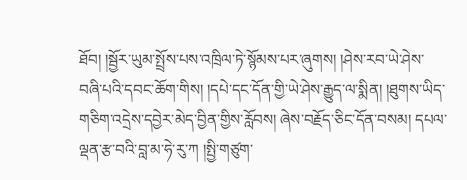ཐོབ། །སྦྱོར་ཡུམ་སྤྲོས་པས་འཁྲིལ་ཏེ་སྙོམས་པར་ཞུགས། །ཤེས་རབ་ཡེ་ཤེས་བཞི་པའི་དབང་ཆོག་གིས། །དཔེ་དང་དོན་གྱི་ཡེ་ཤེས་རྒྱུད་ལ་སྨིན། །ཐུགས་ཡིད་གཅིག་འདྲེས་དབྱེར་མེད་བྱིན་གྱིས་རློབས། ཞེས་བརྗོད་ཅིང་དོན་བསམ། དཔལ་ལྡན་རྩ་བའི་བླ་མ་ཧེ་རུ་ཀ །སྤྱི་གཙུག་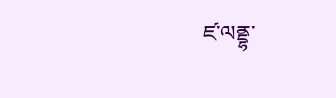ཛ་ལནྡྷ་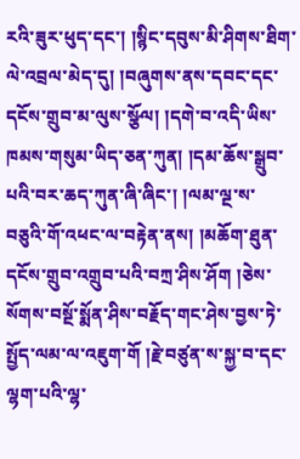རའི་ཟུར་ཕུད་དང་། །སྙིང་དབུས་མི་ཤིགས་ཐིག་ལེ་འབྲལ་མེད་དུ། །བཞུགས་ནས་དབང་དང་དངོས་གྲུབ་མ་ལུས་སྩོལ། །དགེ་བ་འདི་ཡིས་ཁམས་གསུམ་ཡིད་ཅན་ཀུན། །དམ་ཆོས་སྒྲུབ་པའི་བར་ཆད་ཀུན་ཞི་ཞིང་། །ལམ་ལྔ་ས་བཅུའི་གོ་འཕང་ལ་བརྟེན་ནས། །མཆོག་ཐུན་དངོས་གྲུབ་འགྲུབ་པའི་བཀྲ་ཤིས་ཤོག །ཅེས་སོགས་བསྔོ་སྨོན་ཤིས་བརྗོད་གང་ཤེས་བྱས་ཏེ་སྤྱོད་ལམ་ལ་འཇུག་གོ །རྗེ་བཙུན་ས་སྐྱ་བ་དང་ལྷག་པའི་ལྷ་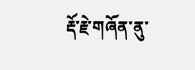རྡོ་རྗེ་གཞོན་ནུ་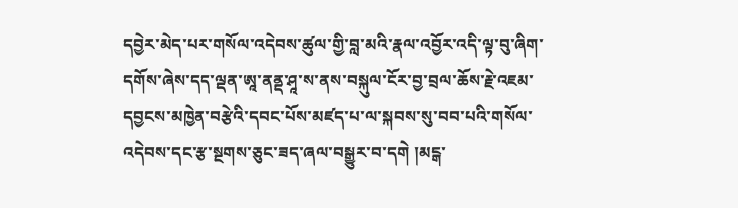དབྱེར་མེད་པར་གསོལ་འདེབས་ཚུལ་གྱི་བླ་མའི་རྣལ་འབྱོར་འདི་ལྟ་བུ་ཞིག་དགོས་ཞེས་དད་ལྡན་ཨཱ་ནནྡ་ཤཱ་ས་ནས་བསྐུལ་ངོར་བྱ་བྲལ་ཆོས་རྗེ་འཇམ་དབྱངས་མཁྱེན་བརྩེའི་དབང་པོས་མཛད་པ་ལ་སྐབས་སུ་བབ་པའི་གསོལ་འདེབས་དང་རྩ་སྔགས་ཅུང་ཟད་ཞལ་བསྒྱུར་བ་དགེ །མངྒ་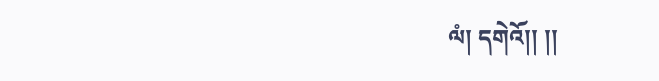ལཾ། དགེའོ།། །།